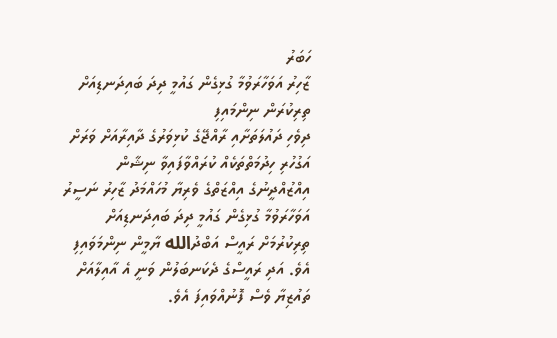ހަބަރު
ޒާހިރު އަވަހާރަވުމާ ގުޅިގެން ގައުމީ ދިދަ ބައިދަނޑިއަށް ތިރިކުރަން ނިންމައިފި
ދިވެހި ދައުލަތަށާއި ރާއްޖޭގެ ކުޅިވަރުގެ ދާއިރާއަށް ވަރަށް އަގުހުރި ހިދުމަތްތަކެއް ކުރައްވާފައިވާ ނިޝާން އިއްޒުއްދީނުގެ އިއްޒަތްގެ ވެރިޔާ މުހައްމަދު ޒާހިރު ނަސީރު އަވަހާރަވުމާ ގުޅިގެން ގައުމީ ދިދަ ބައިދަނޑިއަށް ތިރިކުރުމަށް ރައީސް އަބްދުالله ޔާމީން ނިންމަވައިފި އެވެ. އަދި ރައީސްގެ ދެކަނބަލުން ވަނީ އެ އާއިލާއަށް ތައުޒިޔާ ވެސް ފޮނުއްވައިފަ އެވެ.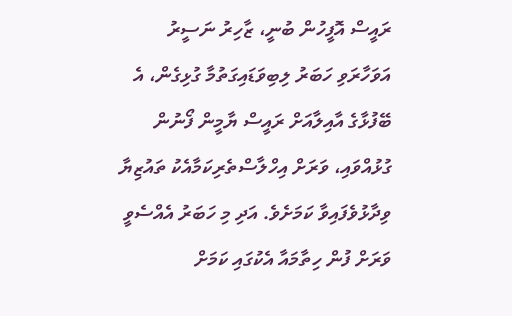ރައީސް އޮފީހުން ބުނީ، ޒާހިރު ނަސީރު އަވަހާރަވި ހަބަރު ލިބިވަޑައިގަތުމާ ގުޅިގެން، އެ ބޭފުޅާގެ އާއިލާއަށް ރައީސް ޔާމީން ފޯނުން ގުޅުއްވައި، ވަރަށް އިހްލާސްތެރިކަމާއެކު ތައުޒިޔާ ވިދާޅުވެފައިވާ ކަމަށެވެ. އަދި މި ހަބަރު އެއްސެވީ ވަރަށް ފުން ހިތާމައާ އެކުގައި ކަމަށް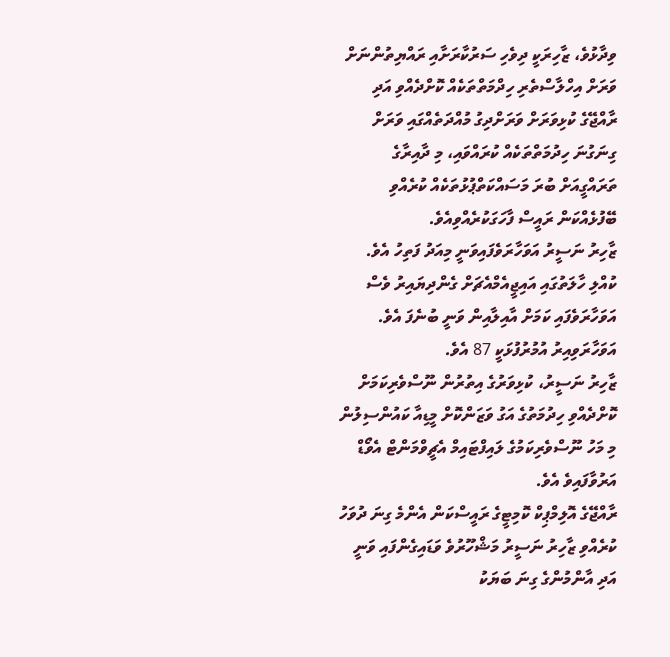ވިދާޅުވެ، ޒާހިރަކީ ދިވެހި ސަރުކާރަށާއި ރައްޔިތުންނަށް ވަރަށް އިހްލާސްތެރި ހިދްމަތްތަކެއް ކޮށްދެއްވި އަދި ރާއްޖޭގެ ކުޅިވަރަށް ވަރަށްދިގު މުއްދަތެއްގައި ވަރަށް ގިނަގުނަ ހިދުމަތްތަކެއް ކުރައްވައި، މި ދާއިރާގެ ތަރައްގީއަށް ބުރަ މަސައްކަތްޕުޅުތަކެއް ކުރެއްވި ބޭފުޅެއްކަން ރައީސް ފާހަގަކުރެއްވިއެވެ.
ޒާހިރު ނަސީރު އަވަހާރަވެފައިވަނީ މިއަދު ފަތިހު އެވެ. ކުއްލި ހާލަތުގައި އައިޖީއެމްއެޗަށް ގެންދިޔައިރު ވެސް އަވަހާރަވެފައި ކަމަށް އާއިލާއިން ވަނީ ބުނެފަ އެވެ. އަވަހާރަވިއިރު އުމުރުފުޅަކީ 87 އެވެ.
ޒާހިރު ނަސީރު، ކުޅިވަރުގެ އިތުރުން ނޫސްވެރިކަމަށް ކޮށްދެއްވި ހިދުމަތުގެ އަގު ވަޒަންކޮށް މީޑިއާ ކައުންސިލުން މި މަހު ނޫސްވެރިކަމުގެ ލައިފްޓައިމް އެޗީވްމަންޓް އެވޯޑް އަރުވާފައިވެ އެވެ.
ރާއްޖޭގެ އޮލިމްޕިކް ކޮމިޓީގެ ރައީސްކަން އެންމެ ގިނަ ދުވަހު ކުރެއްވި ޒާހިރު ނަސީރު މަޝްހޫރުވެ ވަޑައިގެންފައި ވަނީ އަދި އާންމުންގެ ގިނަ ބަޔަކު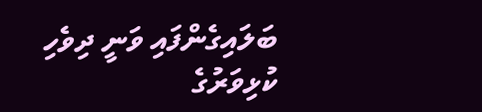ބަލައިގެންފައި ވަނީ ދިވެހި ކުޅިވަރުގެ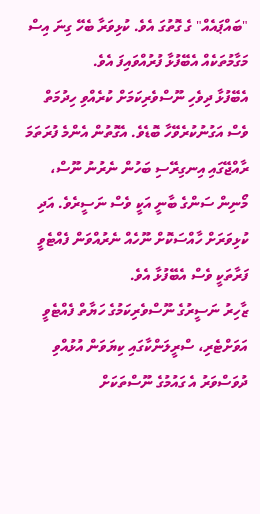"ބައްޕައެއް" ގެ ގޮތުގަ އެވެ. ކުޅިވަރާ ބެހޭ ގިނަ އިސް މަގާމުތަކެއް އެބޭފުޅާ ފުރުއްވައިފަ އެވެ.
އެބޭފުޅާ ދިވެހި ނޫސްވެރިކަމަށް ކުރެއްވި ހިދުމަތް ވެސް އަގުނުކުރެވޭހާ ބޮޑެވެ. އެގޮތުން އެންމެ ފުރަތަމަ ރާއްޖޭގައި އިނގިރޭސި ބަހުން ނެރުނު ނޫސް، މޯނިން ސަންގެ ބާނީ އަކީ ވެސް ނަސީރެވެ. އަދި ކުޅިވަރަށް ހާއްސަކޮށް ނޫހެއް ނެރުއްވަން ފެއްޓެވީ ފަރާތަކީ ވެސް އެބޭފުޅާ އެވެ.
ޒާހިރު ނަސީރުގެ ނޫސްވެރިކަމުގެ ހަޔާތް ފެއްޓެވީ އަވަށްޓެރި، ސްރީލަންކާގައި ކިޔަވަން އުޅުއްވި ދުވަސްވަރު އެ ގައުމުގެ ނޫސްތަކަށް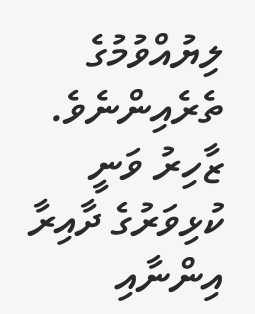ލިޔުއްވުމުގެ ތެރެއިންނެވެ. ޒާހިރު ވަނީ ކުޅިވަރުގެ ދާއިރާ އިންނާއި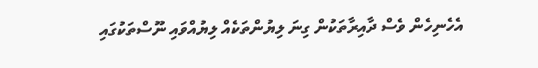އެހެނިހެން ވެސް ދާއިރާތަކުން ގިނަ ލިޔުންތަކެއް ލިޔުއްވައި ނޫސްތަކުގައި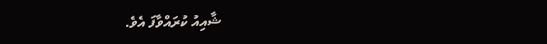ޝާއިއު ކުރައްވާފަ އެވެ.